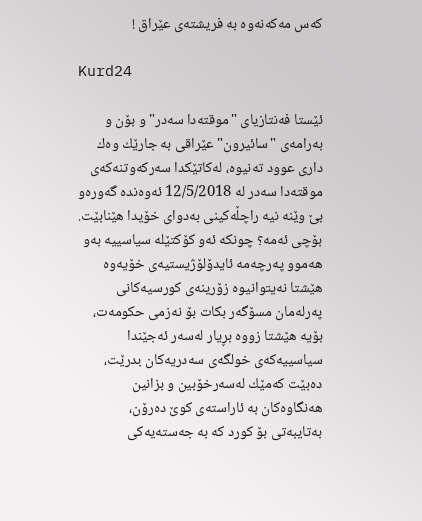كه‌س مه‌كه‌نه‌وه‌ به‌ فریشته‌ی عێراق !

Kurd24

ئێستا فه‌نتازیای "موقته‌دا سه‌در" و بۆن و به‌رامه‌ی "سائیرون" عێراقی به‌ جارێك وه‌ك داری عوود ته‌نیوه‌، له‌كاتێكدا سه‌ركه‌وتنه‌كه‌ی موقته‌دا سه‌در له‌ 12/5/2018 ئه‌وه‌نده‌ گه‌وره‌و بێ وێنه‌ نیه‌ راچڵه‌كینی به‌دوای خۆیدا هێنابێت. بۆچی ئه‌مه‌؟ چونكه‌ ئه‌و كۆكتێله‌ سیاسییه‌ به‌و هه‌موو په‌رچه‌مه‌ ئایدۆلۆژیستیه‌ی خۆیه‌وه‌ هێشتا نه‌یتوانیوه‌ زۆرینه‌ی كورسیه‌كانی په‌رله‌مان مسۆگه‌ر بكات بۆ نه‌زمی حكومه‌ت، بۆیه‌ هێشتا زووه‌ بڕیار له‌سه‌ر ئه‌جێندا سیاسییه‌كه‌ی خولگه‌ی سه‌دریه‌كان بدرێت، ده‌بێت كه‌مێك له‌سه‌رخۆبین و بزانین هه‌نگاوه‌كان به‌ ئاراسته‌ی كوێ ده‌رۆن، به‌تایبه‌تی بۆ كورد كه‌ به‌ جه‌سته‌یه‌كی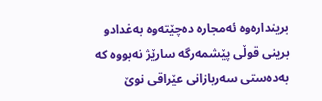برینداره‌وه‌ ئه‌مجاره‌ ده‌چێته‌وه‌ به‌غدادو برینی قوڵی پێشمه‌رگه‌ سارێژ نه‌بووه‌ كه‌ به‌ده‌ستی سه‌ربازانی عێراقی نوێ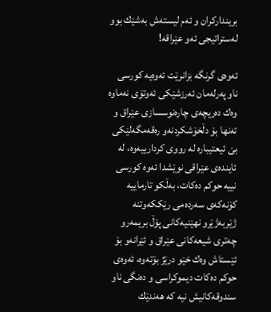برینداركران و ئه‌م لیسته‌ش به‌شێك بوو له‌ستراتیجی ئه‌و عێراقه‌!

ئه‌وه‌ی گرنگه‌ بزانرێت ئه‌وه‌یه‌ كورسی ناو په‌رله‌مان ئه‌رزشێكی ئه‌وتۆی نه‌ماوه‌ وه‌ك ده‌ریچه‌ی چاره‌نوسسازی عێراق و ته‌نها بۆ دڵخۆشكردنه‌و ره‌قه‌مگه‌لێكی بێ ئیعتیباره‌ له‌ رووی كردارییه‌وه‌، له‌ ئاینده‌ی عێراقی نوێشدا ئه‌وه‌ كورسی نییه‌ حوكم ده‌كات، به‌ڵكو تارماییه‌ كۆنه‌كه‌ی سه‌رده‌می رێككه‌وتنه‌ ژێربه‌ژێرو نهێنیه‌كانی پۆڵ بریمه‌رو چه‌تری شیعه‌كانی عێراق و ئێرانه‌و بۆ ئێستاش وه‌ك خێو درێژ بۆته‌وه‌، ئه‌وه‌ی حوكم ده‌كات دیموكراسی و ده‌نگی ناو سندوقه‌كانیش نیه‌ كه‌ هه‌ندێك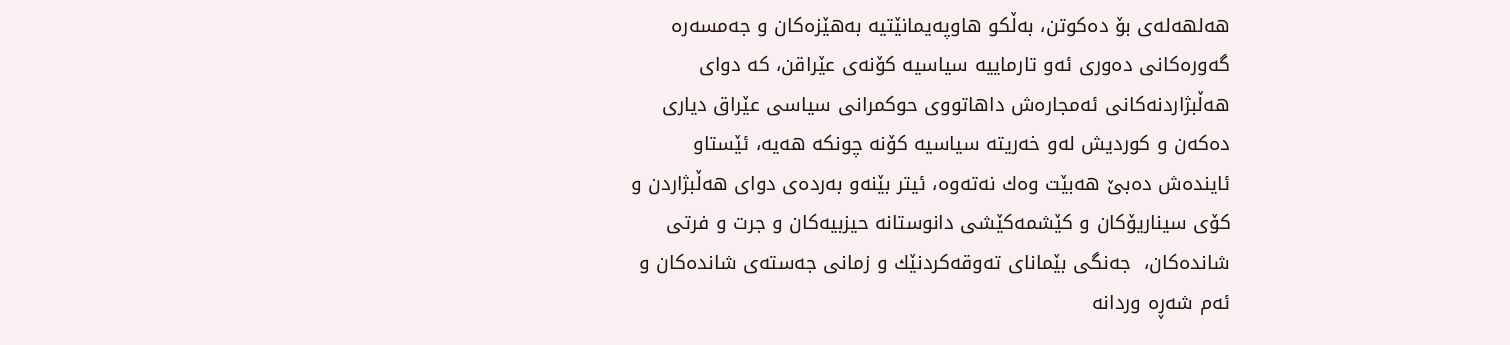هه‌لهه‌له‌ی بۆ ده‌كوتن، به‌ڵكو هاوپه‌یمانێتیه‌ به‌هێزه‌كان و جه‌مسه‌ره‌ گه‌وره‌كانی ده‌وری ئه‌و تارماییه‌ سیاسیه‌ كۆنه‌ی عێراقن، كه‌ دوای هه‌ڵبژاردنه‌كانی ئه‌مجاره‌ش داهاتووی حوكمرانی سیاسی عێراق دیاری ده‌كه‌ن و كوردیش له‌و خه‌ریته‌ سیاسیه‌ كۆنه‌ چونكه‌ هه‌یه‌، ئێستاو ئاینده‌ش ده‌بێ هه‌بێت وه‌ك نه‌ته‌وه‌، ئیتر بێنه‌و به‌رده‌ی دوای هه‌ڵبژاردن و كۆی سیناریۆكان و كێشمه‌كێشی دانوستانه‌ حیزبیه‌كان و جرت و فرتی شانده‌كان،  جه‌نگی بێمانای ته‌وقه‌كردنێك و زمانی جه‌سته‌ی شانده‌كان و ئه‌م شه‌ڕه‌ وردانه‌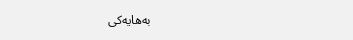به‌هایه‌كی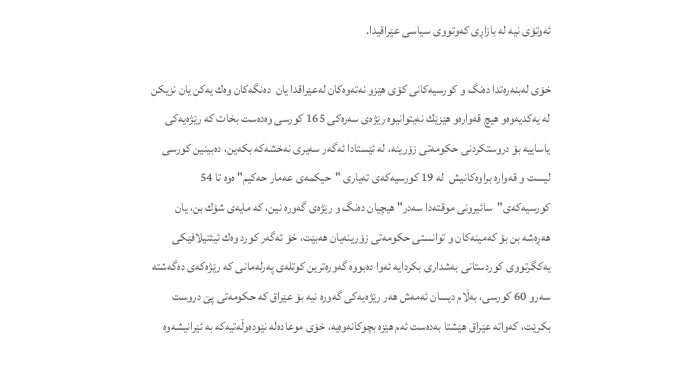ئه‌وتۆی نیه‌ له‌ بازاڕی كه‌وتووی سیاسی عێراقیدا.

خۆی له‌بنه‌ره‌تدا ده‌نگ و كورسیه‌كانی كۆی هێزو نه‌ته‌وه‌كان له‌عێراقدا یان  ده‌نگه‌كان وه‌ك یه‌كن یان نزیكن له‌ یه‌كدیه‌وه‌و هیچ قه‌واره‌و هێزێك نه‌یتوانیوه‌ رێژه‌ی سه‌ره‌كی 165 كورسی وه‌ده‌ست بخات كه‌ رێژه‌یه‌كی یاساییه‌ بۆ دروستكردنی حكومه‌تی زۆرینه‌، له‌ ئێستادا ئه‌گه‌ر سه‌یری نه‌خشه‌كه‌ بكه‌ین، ده‌بینین كورسی لیست و قه‌واره‌ براوه‌كانیش  له‌ 19 كورسیه‌كه‌ی ته‌یاری "حیكمه‌ی عه‌مار حه‌كیم" ه‌وه‌ تا 54 كورسیه‌كه‌ی"سائیرونی موقته‌دا سه‌در" هیچیان ده‌نگ و رێژه‌ی گه‌وره‌ نین، كه‌ مایه‌ی شۆك بن، یان هه‌ڕه‌شه‌ بن بۆ كه‌مینه‌كان و توانستی حكومه‌تی زۆرینه‌یان هه‌بێت، خۆ ئه‌گه‌ر كورد وه‌ك ئیئتیلافێكی یه‌كگرتووی كوردستانی به‌شداری بكردایه‌ ئه‌وا ده‌بووه‌ گه‌وره‌ترین كوتله‌ی په‌رله‌مانی كه‌ رێژه‌كه‌ی ده‌گه‌شته‌ سه‌رو 60 كورسی، به‌ڵام دیسان ئه‌مه‌ش هه‌ر رێژه‌یه‌كی گه‌وره‌ نیه‌ بۆ عێراق كه‌ حكومه‌تی پێ دروست بكرێت، كه‌واته‌ عێراق هێشتا به‌ده‌ست ئه‌م هێزه‌ بچوكانه‌وه‌یه‌، خۆی موعاده‌له‌ نێوده‌وڵه‌تیه‌كه‌ به‌ ئێرانیشه‌وه‌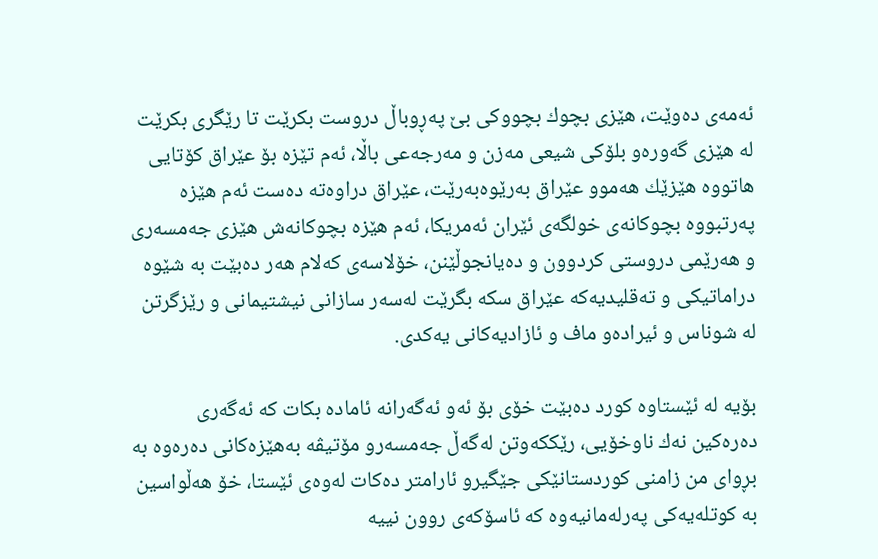ئه‌مه‌ی ده‌وێت، هێزی بچوك بچووكی بێ په‌ڕوباڵ دروست بكرێت تا رێگری بكرێت له‌ هێزی گه‌وره‌و بلۆكی شیعی مه‌زن و مه‌رجه‌عی باڵا، ئه‌م تێزه‌ بۆ عێراق كۆتایی هاتووه‌ هێزێك هه‌موو عێراق به‌رێوه‌به‌رێت، عێراق دراوه‌ته‌ ده‌ست ئه‌م هێزه‌ په‌رتبووه‌ بچوكانه‌ی خولگه‌ی ئێران ئه‌مریكا، ئه‌م هێزه‌ بچوكانه‌ش هێزی جه‌مسه‌ری و هه‌رێمی دروستی كردوون و ده‌یانجوڵێنن، خۆلاسه‌ی كه‌لام هه‌ر ده‌بێت به‌ شێوه‌ دراماتیكی و ته‌قلیدیه‌كه‌ عێراق سكه‌ بگرێت له‌سه‌ر سازانی نیشتیمانی و رێزگرتن له‌ شوناس و ئیراده‌و ماف و ئازادیه‌كانی یه‌كدی.

بۆیه‌ له‌ ئێستاوه‌ كورد ده‌بێت خۆی بۆ ئه‌و ئه‌گه‌رانه‌ ئاماده‌ بكات كه‌ ئه‌گه‌ری ده‌ره‌كین نه‌ك ناوخۆیی، رێككه‌وتن له‌گه‌ڵ جه‌مسه‌رو مۆتیڤه‌ به‌هێزه‌كانی ده‌ره‌وه‌ به‌ بڕوای من زامنی كوردستانێكی جێگیرو ئارامتر ده‌كات له‌وه‌ی ئێستا، خۆ هه‌ڵواسین به‌ كوتله‌یه‌كی په‌رله‌مانیه‌وه‌ كه‌ ئاسۆكه‌ی روون نییه‌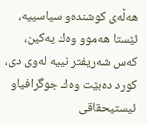هه‌ڵه‌ی كوشنده‌و سیاسییه‌، ئێستا هه‌موو وه‌ك یه‌كین، كه‌س شه‌ریفتر نییه‌ له‌وی دی، كورد ده‌بێت وه‌ك جوگرافیاو ئیستیحقاقی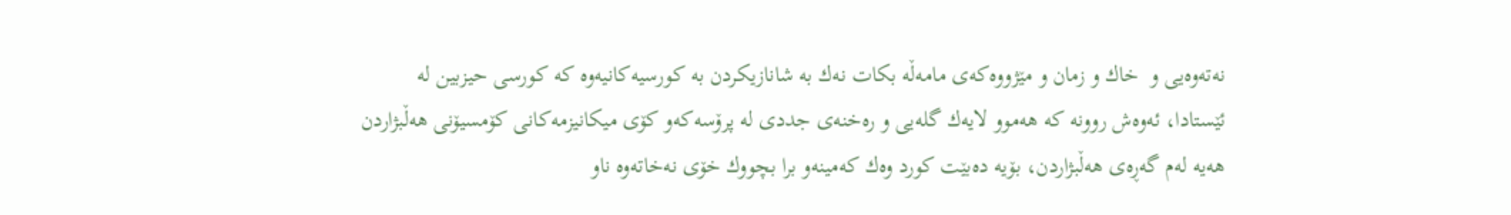نه‌ته‌وه‌یی و  خاك و زمان و مێژووه‌كه‌ی مامه‌ڵه‌ بكات نه‌ك به‌ شانازیكردن به‌ كورسیه‌كانیه‌وه‌ كه‌ كورسی حیزبین له‌ ئێستادا، ئه‌وه‌ش روونه‌ كه‌ هه‌موو لایه‌ك گله‌یی و ره‌خنه‌ی جددی له‌ پرۆسه‌كه‌و كۆی میكانیزمه‌كانی كۆمسیۆنی هه‌ڵبژاردن هه‌یه‌ له‌م گه‌ڕه‌ی هه‌ڵبژاردن، بۆیه‌ ده‌بێت كورد وه‌ك كه‌مینه‌و برا بچووك خۆی نه‌خاته‌وه‌ ناو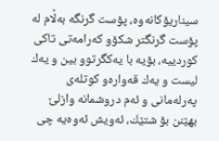سیناریۆكانه‌وه‌، پۆست گرنگه‌ به‌ڵام له‌ پۆست گرنگتر شكۆو كه‌رامه‌تی تاكی كوردییه‌، بۆیه‌ با یه‌كگرتوو بین و یه‌ك لیست و یه‌ك قه‌واره‌و كوتله‌ی په‌رله‌مانی و ئه‌م دروشمانه‌ وازلێ بهێنن بۆ شتێك، ئه‌ویش ئه‌وه‌یه‌ چی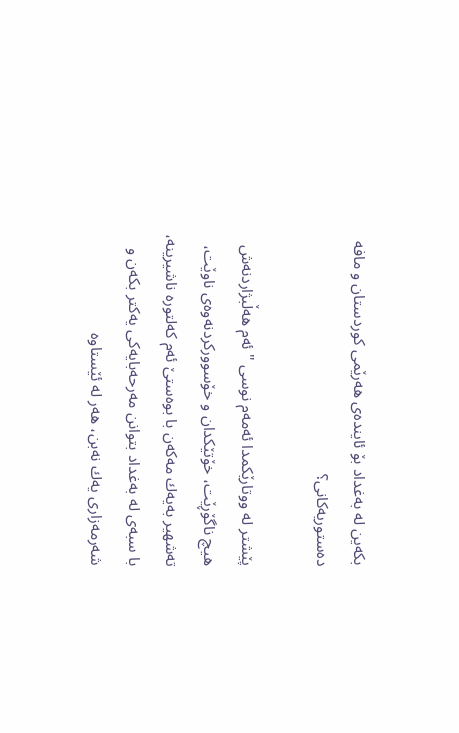بكه‌ین له‌ به‌غداد بۆ ئاینده‌ی هه‌رێمی كوردستان و مافه‌ ده‌ستوریه‌كانی؟

پێشتر له‌ ووتارێكمدا ئه‌مه‌م نوسی "ئه‌م هه‌ڵبژاردنه‌ش هیچ ناگۆڕێت، خۆتێكدان و خۆسووركردنه‌وه‌ی ناوێت، ته‌شهیر به‌یه‌ك مه‌كه‌ن با بوه‌ستێ ئه‌م كه‌لتوره‌ ناشیرینه‌، با سبه‌ی له‌ به‌غداد بتوانن مه‌رحه‌بایه‌كی یه‌كتر بكه‌ن و شه‌رمه‌زاری یه‌ك نه‌بن، هه‌ر له‌ ئێستاوه‌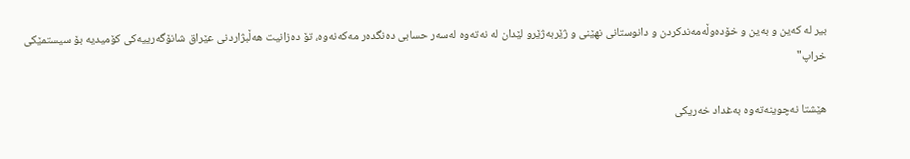بیر له‌ كه‌ین و به‌ین و خۆده‌وڵه‌مه‌ندكردن و دانوستانی نهێنی و ژێربه‌ژێرو لێدان له‌ نه‌ته‌وه‌ له‌سه‌ر حسابی ده‌نگده‌ر مه‌كه‌نه‌وه‌، تۆ ده‌زانیت هه‌ڵبژاردنی عێراق شانۆگه‌رییه‌كی كۆمیدیه‌ بۆ سیستمێكی خراپ"

هێشتا نه‌چوینه‌ته‌وه‌ به‌غداد خه‌ریكی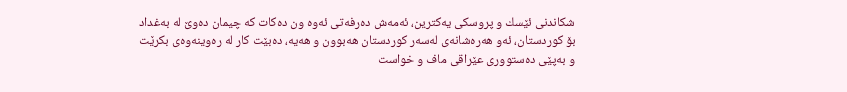شكاندنی ئێسك و پروسكی یه‌كترین، ئه‌مه‌ش ده‌رفه‌تی ئه‌وه‌ ون ده‌كات كه‌ چیمان ده‌وێ له‌ به‌غداد بۆ كوردستان، ئه‌و هه‌ره‌شانه‌ی له‌سه‌ر كوردستان هه‌بوون و هه‌یه‌، ده‌بێت كار له‌ ره‌وینه‌وه‌ی بكرێت و به‌پێی ده‌ستووری عێراقی ماف و خواست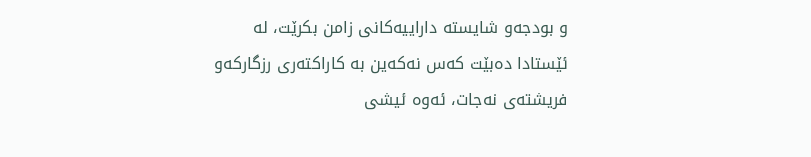و بودجه‌و شایسته‌ داراییه‌كانی زامن بكرێت، له‌ ئێستادا ده‌بێت كه‌س نه‌كه‌ین به‌ كاراكته‌ری رزگاركه‌و فریشته‌ی نه‌جات، ئه‌وه‌ ئیشی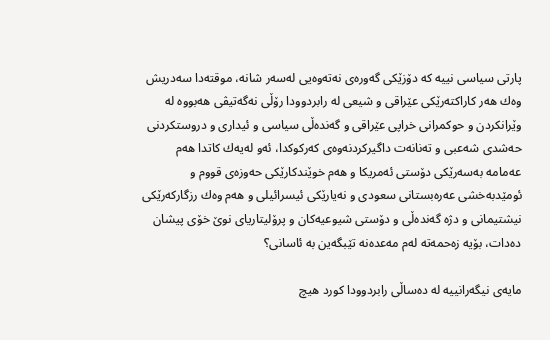پارتی سیاسی نییه‌ كه‌ دۆزێكی گه‌وره‌ی نه‌ته‌وه‌یی له‌سه‌ر شانه‌، موقته‌دا سه‌دریش وه‌ك هه‌ر كاراكته‌رێكی عێراقی و شیعی له‌ رابردوودا رۆڵی نه‌گه‌تیڤی هه‌بووه‌ له‌ وێرانكردن و حوكمرانی خراپی عێراقی و گه‌نده‌ڵی سیاسی و ئیداری و دروستكردنی حه‌شدی شه‌عبی و ته‌نانه‌ت داگیركردنه‌وه‌ی كه‌ركوكدا، ئه‌و له‌یه‌ك كاتدا هه‌م عه‌مامه‌ به‌سه‌رێكی دۆستی ئه‌مریكا و هه‌م خوێندكارێكی حه‌وزه‌ی قووم و ئومێدبه‌خشی عه‌ره‌بستانی سعودی و نه‌یارێكی ئیسرائیلی و هه‌م وه‌ك رزگاركه‌رێكی نیشتیمانی و دژه‌ گه‌نده‌ڵی و دۆستی شیوعیه‌كان و پرۆلیتاریای نوێ خۆی پیشان ده‌دات، بۆیه‌ زه‌حمه‌ته‌ له‌م مه‌عده‌نه‌ تێبگه‌ین به‌ ئاسانی؟

مایه‌ی نیگه‌رانییه‌ له‌ ده‌ساڵی رابردوودا كورد هیچ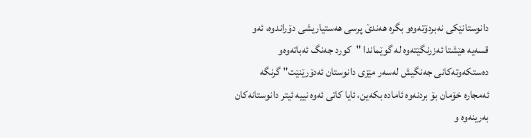دانوستانێكی نه‌بردۆته‌وه‌و بگره‌ هه‌ندێ پرسی هه‌ستیاریشی دۆراندوه‌، ئه‌و قسه‌یه‌ هێشتا ئه‌زرنگێته‌وه‌ له‌ گوێماندا "كورد جه‌نگ ئه‌باته‌وه‌و ده‌ستكه‌وته‌كانی جه‌نگیش له‌سه‌ر مێزی دانوستان ئه‌دۆرێنێت" گرنگه‌ ئه‌مجاره‌ خۆمان بۆ بردنه‌وه‌ ئاماده‌ بكه‌ین، ئایا كاتی ئه‌وه‌ نییه‌ ئیتر دانوستانه‌كان به‌رینه‌وه‌ و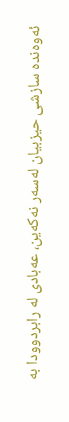ئه‌وه‌نده‌ سازشی حیزبیان له‌سه‌ر نه‌كه‌ین، عه‌بادی له‌ رابردوودا به‌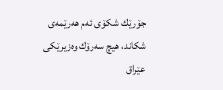جۆرێك شكۆی ئه‌م هه‌رێمه‌ی شكاند، هیچ سه‌رۆك وه‌زیرێكی عێراق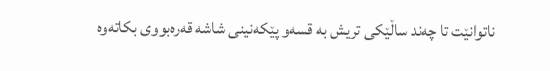ناتوانێت تا چه‌ند ساڵێكی تریش به‌ قسه‌و پێكه‌نینی شاشه‌ قه‌ره‌بووی بكاته‌وه‌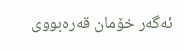ئه‌گه‌ر خۆمان قه‌ره‌بووی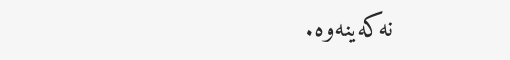نه‌كه‌ینه‌وه‌.